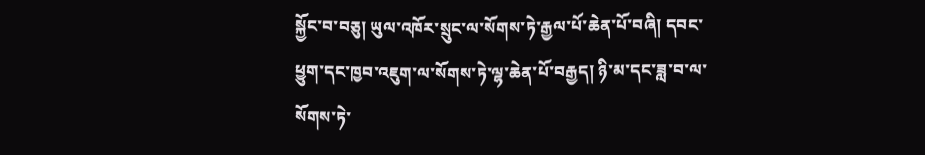སྐྱོང་བ་བཅུ། ཡུལ་འཁོར་སྲུང་ལ་སོགས་ཏེ་རྒྱལ་པོ་ཆེན་པོ་བཞི། དབང་ཕྱུག་དང་ཁྱབ་འཇུག་ལ་སོགས་ཏེ་ལྷ་ཆེན་པོ་བརྒྱད། ཉི་མ་དང་ཟླ་བ་ལ་སོགས་ཏེ་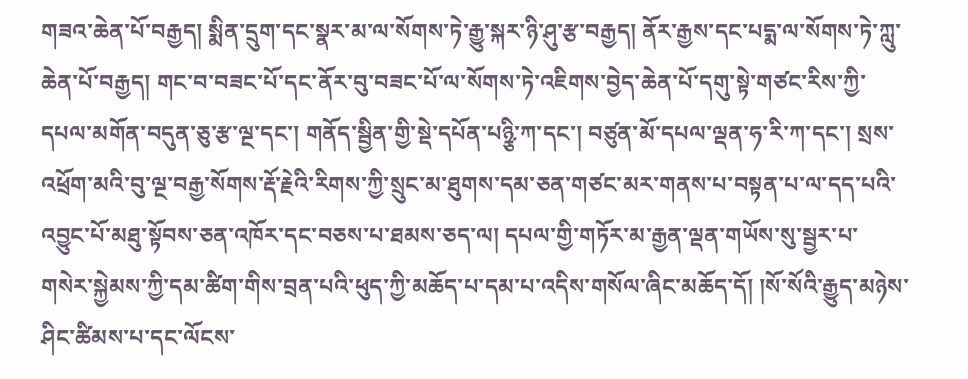གཟའ་ཆེན་པོ་བརྒྱད། སྨིན་དྲུག་དང་སྣར་མ་ལ་སོགས་ཏེ་རྒྱུ་སྐར་ཉི་ཤུ་རྩ་བརྒྱད། ནོར་རྒྱས་དང་པདྨ་ལ་སོགས་ཏེ་ཀླུ་ཆེན་པོ་བརྒྱད། གང་བ་བཟང་པོ་དང་ནོར་བུ་བཟང་པོ་ལ་སོགས་ཏེ་འཇིགས་བྱེད་ཆེན་པོ་དགུ་སྟེ་གཙང་རིས་ཀྱི་དཔལ་མགོན་བདུན་ཅུ་རྩ་ལྔ་དང་། གནོད་སྦྱིན་གྱི་སྡེ་དཔོན་པཉྩི་ཀ་དང་། བཙུན་མོ་དཔལ་ལྡན་ཧ་རི་ཀ་དང་། སྲས་འཕྲོག་མའི་བུ་ལྔ་བརྒྱ་སོགས་རྡོ་རྗེའི་རིགས་ཀྱི་སྲུང་མ་ཐུགས་དམ་ཅན་གཙང་མར་གནས་པ་བསྟན་པ་ལ་དད་པའི་འབྱུང་པོ་མཐུ་སྟོབས་ཅན་འཁོར་དང་བཅས་པ་ཐམས་ཅད་ལ། དཔལ་གྱི་གཏོར་མ་རྒྱན་ལྡན་གཡོས་སུ་སྦྱར་པ་གསེར་སྐྱེམས་ཀྱི་དམ་ཚིག་གིས་བྲན་པའི་ཕུད་ཀྱི་མཆོད་པ་དམ་པ་འདིས་གསོལ་ཞིང་མཆོད་དོ། །སོ་སོའི་རྒྱུད་མཉེས་ཤིང་ཚིམས་པ་དང་ལོངས་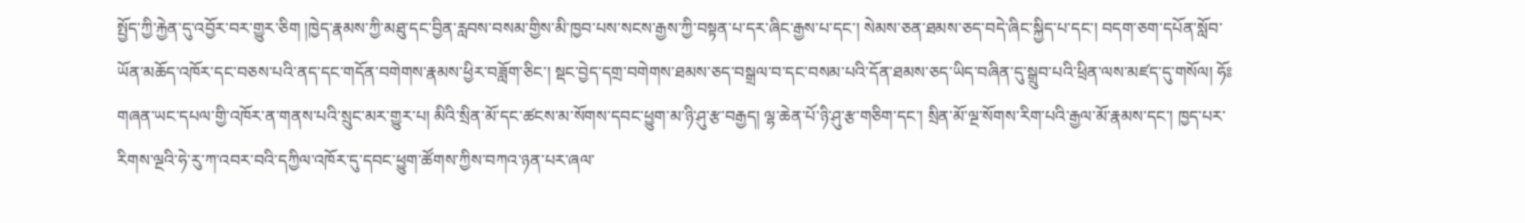སྤྱོད་ཀྱི་རྐྱེན་དུ་འབྱོར་བར་གྱུར་ཅིག །ཁྱེད་རྣམས་ཀྱི་མཐུ་དང་བྱིན་རླབས་བསམ་གྱིས་མི་ཁྱབ་པས་སངས་རྒྱས་ཀྱི་བསྟན་པ་དར་ཞིང་རྒྱས་པ་དང་། སེམས་ཅན་ཐམས་ཅད་བདེ་ཞིང་སྐྱིད་པ་དང་། བདག་ཅག་དཔོན་སློབ་ཡོན་མཆོད་འཁོར་དང་བཅས་པའི་ནད་དང་གདོན་བགེགས་རྣམས་ཕྱིར་བཟློག་ཅིང་། སྡང་བྱེད་དགྲ་བགེགས་ཐམས་ཅད་བསྒྲལ་བ་དང་བསམ་པའི་དོན་ཐམས་ཅད་ཡིད་བཞིན་དུ་སྒྲུབ་པའི་ཕྲིན་ལས་མཛད་དུ་གསོལ། ཧོཿ གཞན་ཡང་དཔལ་གྱི་འཁོར་ན་གནས་པའི་སྲུང་མར་གྱུར་པ། མིའི་སྲིན་མོ་དང་ཚངས་མ་སོགས་དབང་ཕྱུག་མ་ཉི་ཤུ་རྩ་བརྒྱད། ལྷ་ཆེན་པོ་ཉི་ཤུ་རྩ་གཅིག་དང་། སྲིན་མོ་ལྔ་སོགས་རིག་པའི་རྒྱལ་མོ་རྣམས་དང་། ཁྱད་པར་རིགས་ལྔའི་ཧེ་རུ་ཀ་འབར་བའི་དཀྱིལ་འཁོར་དུ་དབང་ཕྱུག་ཚོགས་ཀྱིས་བཀའ་ཉན་པར་ཞལ་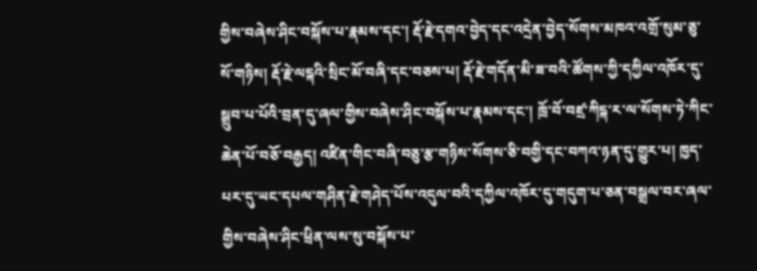གྱིས་བཞེས་ཤིང་བསྐོས་པ་རྣམས་དང་། རྡོ་རྗེ་དགའ་བྱེད་དང་འདྲེན་བྱེད་སོགས་མཁའ་འགྲོ་སུམ་ཅུ་སོ་གཉིས། རྡོ་རྗེ་ལངྐའི་སྲིང་མོ་བཞི་དང་བཅས་པ། རྡོ་རྗེ་གདོན་མི་ཟ་བའི་ཚོགས་ཀྱི་དཀྱིལ་འཁོར་དུ་སྒྲུབ་པ་པོའི་བྲན་དུ་ཞལ་གྱིས་བཞེས་ཤིང་བསྐོས་པ་རྣམས་དང་། ཁྲོ་བོ་བཛྲ་ཀིངྐ་ར་ལ་སོགས་ཏེ་ཀིང་ཆེན་པོ་བཅོ་བརྒྱད། འཛིན་གིང་བཞི་བཅུ་རྩ་གཉིས་སོགས་ཅི་བགྱི་དང་བཀའ་ཉན་དུ་གྱུར་པ། ཁྱད་པར་དུ་ཡང་དཔལ་གཤིན་རྗེ་གཤེད་པོས་འདུལ་བའི་དཀྱིལ་འཁོར་དུ་གདུག་པ་ཅན་བསྒྲལ་བར་ཞལ་གྱིས་བཞེས་ཤིང་ཕྲིན་ལས་སུ་བསྐོས་པ་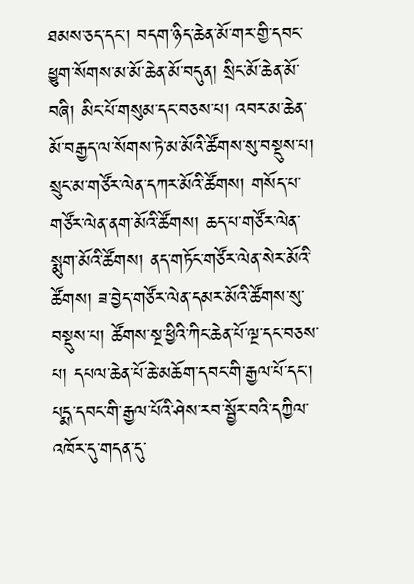ཐམས་ཅད་དང་། བདག་ཉིད་ཆེན་མོ་གར་གྱི་དབང་ཕྱུག་སོགས་མ་མོ་ཆེན་མོ་བདུན། སྲིང་མོ་ཆེན་མོ་བཞི། མིང་པོ་གསུམ་དང་བཅས་པ། འབར་མ་ཆེན་མོ་བརྒྱད་ལ་སོགས་ཏེ་མ་མོའི་ཚོགས་སུ་བསྡུས་པ། སྲུང་མ་གཙོར་ལེན་དཀར་མོའི་ཚོགས། གསོད་པ་གཙོར་ལེན་ནག་མོའི་ཚོགས། ཆད་པ་གཙོར་ལེན་སྨུག་མོའི་ཚོགས། ནད་གཏོང་གཙོར་ལེན་སེར་མོའི་ཚོགས། ཟ་བྱེད་གཙོར་ལེན་དམར་མོའི་ཚོགས་སུ་བསྡུས་པ། ཚོགས་སྔ་ཕྱིའི་ཀིང་ཆེན་པོ་ལྔ་དང་བཅས་པ། དཔལ་ཆེན་པོ་ཆེ་མཆོག་དབང་གི་རྒྱལ་པོ་དང་། པདྨ་དབང་གི་རྒྱལ་པོའི་ཤེས་རབ་སྦྱོར་བའི་དཀྱིལ་འཁོར་དུ་གདན་དུ་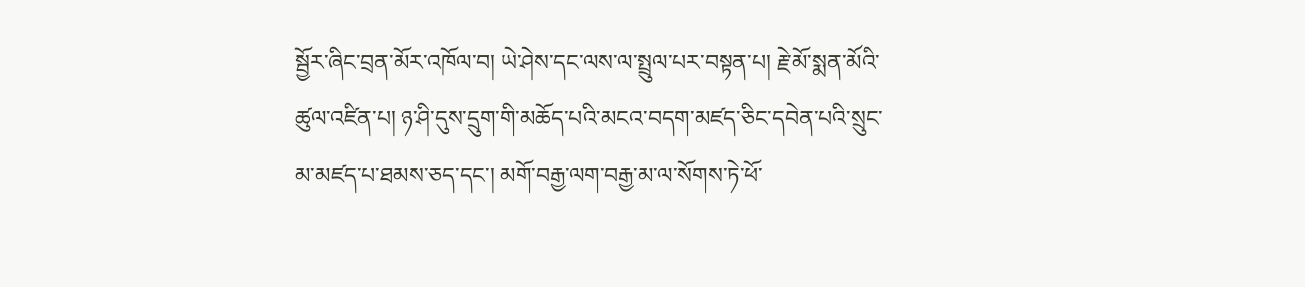སྦྱོར་ཞིང་བྲན་མོར་འཁོལ་བ། ཡེ་ཤེས་དང་ལས་ལ་སྤྲུལ་པར་བསྟན་པ། རྗེ་མོ་སྨན་མོའི་ཚུལ་འཛིན་པ། ཉ་ཤི་དུས་དྲུག་གི་མཆོད་པའི་མངའ་བདག་མཛད་ཅིང་དབེན་པའི་སྲུང་མ་མཛད་པ་ཐམས་ཅད་དང་། མགོ་བརྒྱ་ལག་བརྒྱ་མ་ལ་སོགས་ཏེ་ཕོ་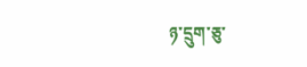ཉ་དྲུག་ཅུ་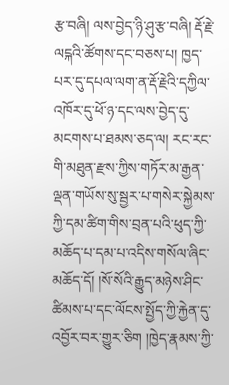རྩ་བཞི། ལས་བྱེད་ཉི་ཤུ་རྩ་བཞི། རྡོ་རྗེ་ལངྐའི་ཚོགས་དང་བཅས་པ། ཁྱད་པར་དུ་དཔལ་ལག་ན་རྡོ་རྗེའི་དཀྱིལ་འཁོར་དུ་ཕོ་ཉ་དང་ལས་བྱེད་དུ་མངགས་པ་ཐམས་ཅད་ལ། རང་རང་གི་མཐུན་རྫས་ཀྱིས་གཏོར་མ་རྒྱན་ལྡན་གཡོས་སུ་སྦྱར་པ་གསེར་སྐྱེམས་ཀྱི་དམ་ཚིག་གིས་བྲན་པའི་ཕུད་ཀྱི་མཆོད་པ་དམ་པ་འདིས་གསོལ་ཞིང་མཆོད་དོ། །སོ་སོའི་རྒྱུད་མཉེས་ཤིང་ཚིམས་པ་དང་ལོངས་སྤྱོད་ཀྱི་རྐྱེན་དུ་འབྱོར་བར་གྱུར་ཅིག །ཁྱེད་རྣམས་ཀྱི་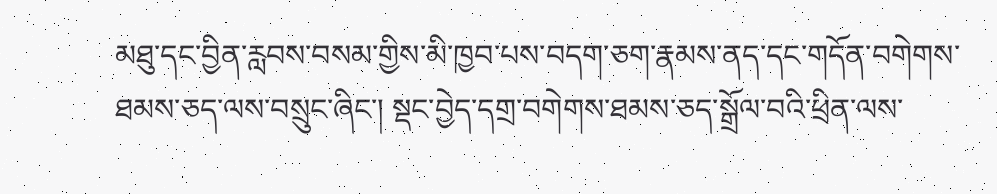མཐུ་དང་བྱིན་རླབས་བསམ་གྱིས་མི་ཁྱབ་པས་བདག་ཅག་རྣམས་ནད་དང་གདོན་བགེགས་ཐམས་ཅད་ལས་བསྲུང་ཞིང་། སྡང་བྱེད་དགྲ་བགེགས་ཐམས་ཅད་སྒྲོལ་བའི་ཕྲིན་ལས་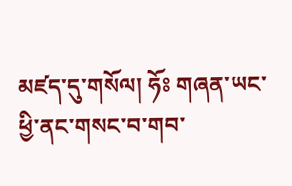མཛད་དུ་གསོལ། ཧོཿ གཞན་ཡང་ཕྱི་ནང་གསང་བ་གབ་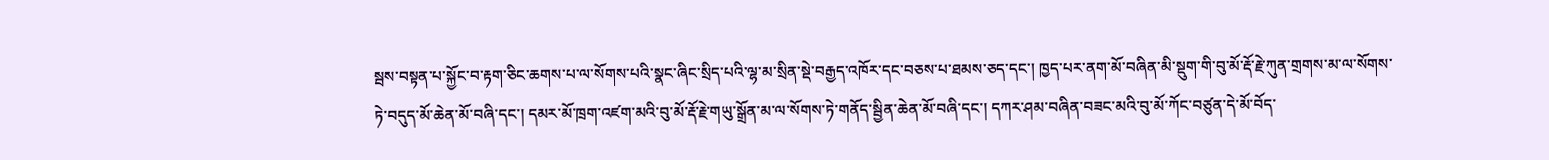སྦས་བསྟན་པ་སྐྱོང་བ་རྟག་ཅིང་ཆགས་པ་ལ་སོགས་པའི་སྣང་ཞིང་སྲིད་པའི་ལྷ་མ་སྲིན་སྡེ་བརྒྱད་འཁོར་དང་བཅས་པ་ཐམས་ཅད་དང་། ཁྱད་པར་ནག་མོ་བཞིན་མི་སྡུག་གི་བུ་མོ་རྡོ་རྗེ་ཀུན་གྲགས་མ་ལ་སོགས་ཏེ་བདུད་མོ་ཆེན་མོ་བཞི་དང་། དམར་མོ་ཁྲག་འཛག་མའི་བུ་མོ་རྡོ་རྗེ་གཡུ་སྒྲོན་མ་ལ་སོགས་ཏེ་གནོད་སྦྱིན་ཆེན་མོ་བཞི་དང་། དཀར་ཤམ་བཞིན་བཟང་མའི་བུ་མོ་ཀོང་བཙུན་དེ་མོ་བོད་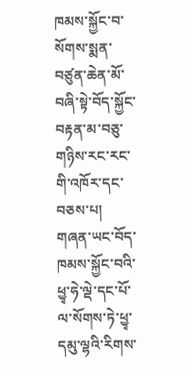ཁམས་སྐྱོང་བ་སོགས་སྨན་བཙུན་ཆེན་མོ་བཞི་སྟེ་བོད་སྐྱོང་བརྟན་མ་བཅུ་གཉིས་རང་རང་གི་འཁོར་དང་བཅས་པ། གཞན་ཡང་བོད་ཁམས་སྐྱོང་བའི་ཕྱྭ་ཧེ་ལྡེ་དང་པོ་ལ་སོགས་ཏེ་ཕྱྭ་དམུ་ལྷའི་རིགས་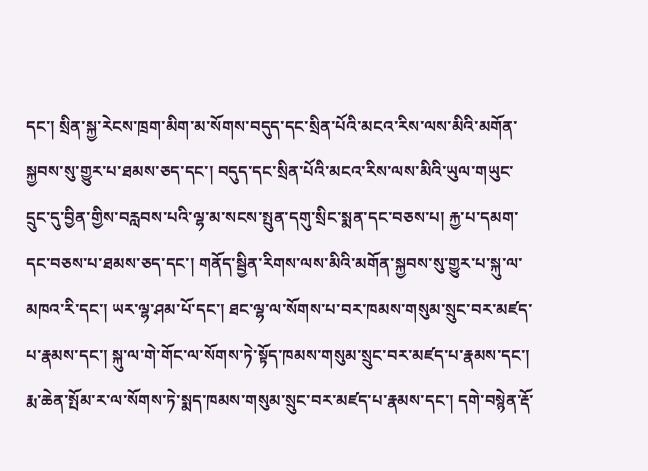དང་། སྲིན་སྐྱ་རེངས་ཁྲག་མིག་མ་སོགས་བདུད་དང་སྲིན་པོའི་མངའ་རིས་ལས་མིའི་མགོན་སྐྱབས་སུ་གྱུར་པ་ཐམས་ཅད་དང་། བདུད་དང་སྲིན་པོའི་མངའ་རིས་ལས་མིའི་ཡུལ་གཡུང་དྲུང་དུ་བྱིན་གྱིས་བརླབས་པའི་ལྷ་མ་སངས་སྤུན་དགུ་སྲིང་སྨན་དང་བཅས་པ། རྐྱ་པ་དམག་དང་བཅས་པ་ཐམས་ཅད་དང་། གནོད་སྦྱིན་རིགས་ལས་མིའི་མགོན་སྐྱབས་སུ་གྱུར་པ་སྐུ་ལ་མཁའ་རི་དང་། ཡར་ལྷ་ཤམ་པོ་དང་། ཐང་ལྷ་ལ་སོགས་པ་བར་ཁམས་གསུམ་སྲུང་བར་མཛད་པ་རྣམས་དང་། སྐུ་ལ་གེ་གོང་ལ་སོགས་ཏེ་སྟོད་ཁམས་གསུམ་སྲུང་བར་མཛད་པ་རྣམས་དང་། རྨ་ཆེན་སྤོམ་ར་ལ་སོགས་ཏེ་སྨད་ཁམས་གསུམ་སྲུང་བར་མཛད་པ་རྣམས་དང་། དགེ་བསྙེན་རྡོ་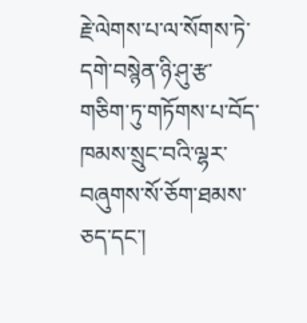རྗེ་ལེགས་པ་ལ་སོགས་ཏེ་དགེ་བསྙེན་ཉི་ཤུ་རྩ་གཅིག་ཏུ་གཏོགས་པ་བོད་ཁམས་སྲུང་བའི་ལྷར་བཞུགས་སོ་ཅོག་ཐམས་ཅད་དང་།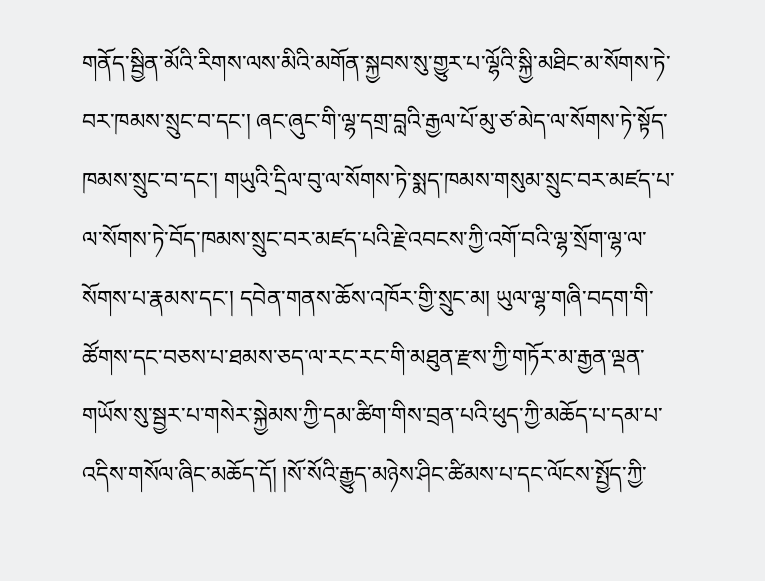གནོད་སྦྱིན་མོའི་རིགས་ལས་མིའི་མགོན་སྐྱབས་སུ་གྱུར་པ་ལྷོའི་སྐྱི་མཐིང་མ་སོགས་ཏེ་བར་ཁམས་སྲུང་བ་དང་། ཞང་ཞུང་གི་ལྷ་དགྲ་བླའི་རྒྱལ་པོ་མུ་ཙ་མེད་ལ་སོགས་ཏེ་སྟོད་ཁམས་སྲུང་བ་དང་། གཡུའི་དྲིལ་བུ་ལ་སོགས་ཏེ་སྨད་ཁམས་གསུམ་སྲུང་བར་མཛད་པ་ལ་སོགས་ཏེ་བོད་ཁམས་སྲུང་བར་མཛད་པའི་རྗེ་འབངས་ཀྱི་འགོ་བའི་ལྷ་སྲོག་ལྷ་ལ་སོགས་པ་རྣམས་དང་། དབེན་གནས་ཆོས་འཁོར་གྱི་སྲུང་མ། ཡུལ་ལྷ་གཞི་བདག་གི་ཚོགས་དང་བཅས་པ་ཐམས་ཅད་ལ་རང་རང་གི་མཐུན་རྫས་ཀྱི་གཏོར་མ་རྒྱན་ལྡན་གཡོས་སུ་སྦྱར་པ་གསེར་སྐྱེམས་ཀྱི་དམ་ཚིག་གིས་བྲན་པའི་ཕུད་ཀྱི་མཆོད་པ་དམ་པ་འདིས་གསོལ་ཞིང་མཆོད་དོ། །སོ་སོའི་རྒྱུད་མཉེས་ཤིང་ཚིམས་པ་དང་ལོངས་སྤྱོད་ཀྱི་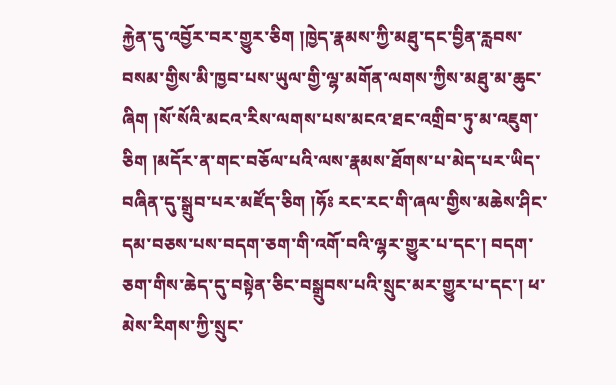རྐྱེན་དུ་འབྱོར་བར་གྱུར་ཅིག །ཁྱེད་རྣམས་ཀྱི་མཐུ་དང་བྱིན་རླབས་བསམ་གྱིས་མི་ཁྱབ་པས་ཡུལ་གྱི་ལྷ་མགོན་ལགས་ཀྱིས་མཐུ་མ་ཆུང་ཞིག །སོ་སོའི་མངའ་རིས་ལགས་པས་མངའ་ཐང་འགྲིབ་ཏུ་མ་འཇུག་ཅིག །མདོར་ན་གང་བཅོལ་པའི་ལས་རྣམས་ཐོགས་པ་མེད་པར་ཡིད་བཞིན་དུ་སྒྲུབ་པར་མཛོད་ཅིག །ཧོཿ རང་རང་གི་ཞལ་གྱིས་མཆེས་ཤིང་དམ་བཅས་པས་བདག་ཅག་གི་འགོ་བའི་ལྷར་གྱུར་པ་དང་། བདག་ཅག་གིས་ཆེད་དུ་བསྟེན་ཅིང་བསྒྲུབས་པའི་སྲུང་མར་གྱུར་པ་དང་། ཕ་མེས་རིགས་ཀྱི་སྲུང་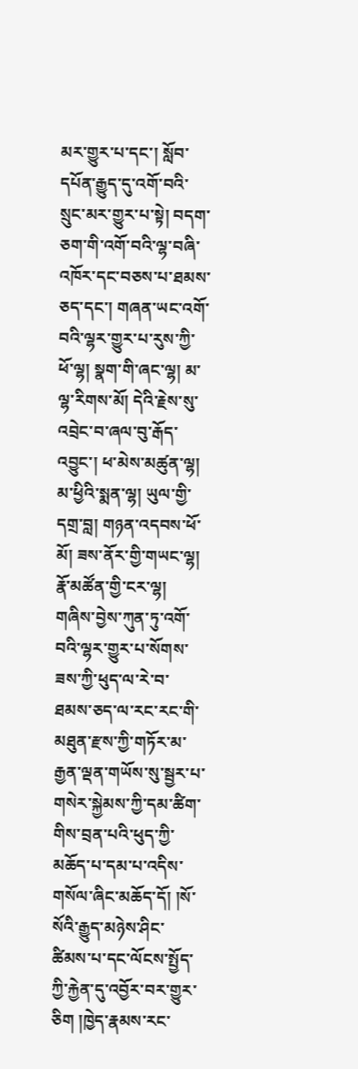མར་གྱུར་པ་དང་། སློབ་དཔོན་རྒྱུད་དུ་འགོ་བའི་སྲུང་མར་གྱུར་པ་སྟེ། བདག་ཅག་གི་འགོ་བའི་ལྷ་བཞི་འཁོར་དང་བཅས་པ་ཐམས་ཅད་དང་། གཞན་ཡང་འགོ་བའི་ལྷར་གྱུར་པ་རུས་ཀྱི་ཕོ་ལྷ། སྣག་གི་ཞང་ལྷ། མ་ལྷ་རིགས་མོ། དེའི་རྗེས་སུ་འབྲེང་བ་ཞལ་བུ་རྒོད་འབྱུང་། ཕ་མེས་མཚུན་ལྷ། མ་ཕྱིའི་སྨན་ལྷ། ཡུལ་གྱི་དགྲ་བླ། གཉན་འདབས་ཕོ་མོ། ཟས་ནོར་གྱི་གཡང་ལྷ། རྣོ་མཚོན་གྱི་ངར་ལྷ། གཞིས་བྱེས་ཀུན་ཏུ་འགོ་བའི་ལྷར་གྱུར་པ་སོགས་ཟས་ཀྱི་ཕུད་ལ་རེ་བ་ཐམས་ཅད་ལ་རང་རང་གི་མཐུན་རྫས་ཀྱི་གཏོར་མ་རྒྱན་ལྡན་གཡོས་སུ་སྦྱར་པ་གསེར་སྐྱེམས་ཀྱི་དམ་ཚིག་གིས་བྲན་པའི་ཕུད་ཀྱི་མཆོད་པ་དམ་པ་འདིས་གསོལ་ཞིང་མཆོད་དོ། །སོ་སོའི་རྒྱུད་མཉེས་ཤིང་ཚིམས་པ་དང་ལོངས་སྤྱོད་ཀྱི་རྐྱེན་དུ་འབྱོར་བར་གྱུར་ཅིག །ཁྱེད་རྣམས་རང་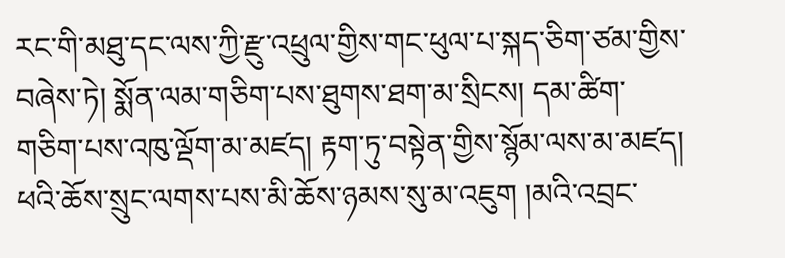རང་གི་མཐུ་དང་ལས་ཀྱི་རྫུ་འཕྲུལ་གྱིས་གང་ཕུལ་པ་སྐད་ཅིག་ཙམ་གྱིས་བཞེས་ཏེ། སྨོན་ལམ་གཅིག་པས་ཐུགས་ཐག་མ་སྲིངས། དམ་ཚིག་གཅིག་པས་འཁུ་ལྡོག་མ་མཛད། རྟག་ཏུ་བསྟེན་གྱིས་སྙོམ་ལས་མ་མཛད། ཕའི་ཆོས་སྲུང་ལགས་པས་མི་ཆོས་ཉམས་སུ་མ་འཇུག །མའི་འབྲང་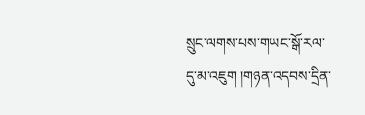སྲུང་ལགས་པས་གཡང་སྒོ་རལ་དུ་མ་འཇུག །གཉན་འདབས་དྲིན་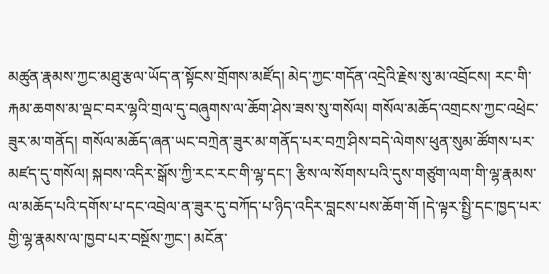མཚུན་རྣམས་ཀྱང་མཐུ་རྩལ་ཡོད་ན་སྟོངས་གྲོགས་མཛོད། མེད་ཀྱང་གདོན་འདྲེའི་རྗེས་སུ་མ་འབྲོངས། རང་གི་རྐམ་ཆགས་མ་ལྡང་བར་ལྷའི་གྲལ་དུ་བཞུགས་ལ་ཆོག་ཤེས་ཟས་སུ་གསོལ། གསོལ་མཆོད་འགྲངས་ཀྱང་འཕྲེང་ཟུར་མ་གནོད། གསོལ་མཆོད་ཞན་ཡང་བཀྲེན་ཟུར་མ་གནོད་པར་བཀྲ་ཤིས་བདེ་ལེགས་ཕུན་སུམ་ཚོགས་པར་མཛད་དུ་གསོལ། སྐབས་འདིར་སྒོས་ཀྱི་རང་རང་གི་ལྷ་དང་། རྩིས་ལ་སོགས་པའི་དུས་གཙུག་ལག་གི་ལྷ་རྣམས་ལ་མཆོད་པའི་དགོས་པ་དང་འབྲེལ་ན་ཟུར་དུ་བཀོད་པ་ཉིད་འདིར་བླངས་པས་ཆོག་གོ །དེ་ལྟར་སྤྱི་དང་ཁྱད་པར་གྱི་ལྷ་རྣམས་ལ་ཁྱབ་པར་བསྔོས་ཀྱང་། མངོན་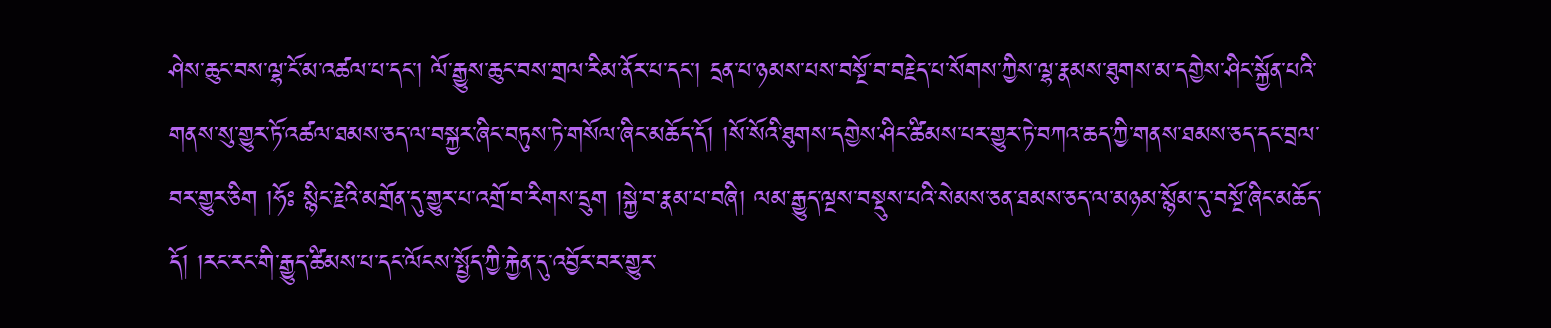ཤེས་ཆུང་བས་ལྷ་ངོ་མ་འཚལ་པ་དང་། ལོ་རྒྱུས་ཆུང་བས་གྲལ་རིམ་ནོར་པ་དང་། དྲན་པ་ཉམས་པས་བསྔོ་བ་བརྗེད་པ་སོགས་ཀྱིས་ལྷ་རྣམས་ཐུགས་མ་དགྱེས་ཤིང་སྐྱོན་པའི་གནས་སུ་གྱུར་ཏོ་འཚལ་ཐམས་ཅད་ལ་བསྐྱར་ཞིང་བཏུས་ཏེ་གསོལ་ཞིང་མཆོད་དོ། །སོ་སོའི་ཐུགས་དགྱེས་ཤིང་ཚིམས་པར་གྱུར་ཏེ་བཀའ་ཆད་ཀྱི་གནས་ཐམས་ཅད་དང་བྲལ་བར་གྱུར་ཅིག །ཧོཿ སྙིང་རྗེའི་མགྲོན་དུ་གྱུར་པ་འགྲོ་བ་རིགས་དྲུག །སྐྱེ་བ་རྣམ་པ་བཞི། ལམ་རྒྱུད་ལྔས་བསྡུས་པའི་སེམས་ཅན་ཐམས་ཅད་ལ་མཉམ་སྙོམ་དུ་བསྔོ་ཞིང་མཆོད་དོ། །རང་རང་གི་རྒྱུད་ཚིམས་པ་དང་ལོངས་སྤྱོད་ཀྱི་རྐྱེན་དུ་འབྱོར་བར་གྱུར་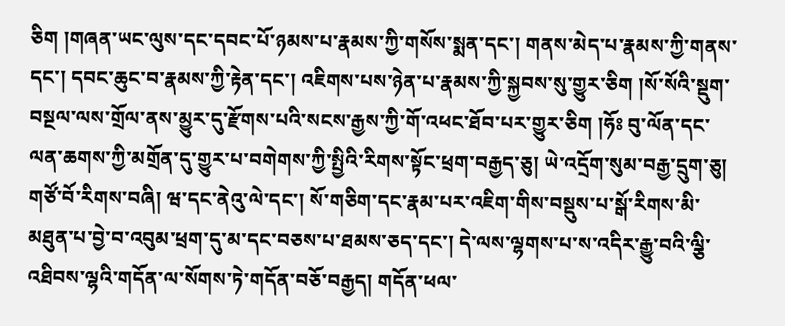ཅིག །གཞན་ཡང་ལུས་དང་དབང་པོ་ཉམས་པ་རྣམས་ཀྱི་གསོས་སྨན་དང་། གནས་མེད་པ་རྣམས་ཀྱི་གནས་དང་། དབང་ཆུང་བ་རྣམས་ཀྱི་རྟེན་དང་། འཇིགས་པས་ཉེན་པ་རྣམས་ཀྱི་སྐྱབས་སུ་གྱུར་ཅིག །སོ་སོའི་སྡུག་བསྔལ་ལས་གྲོལ་ནས་མྱུར་དུ་རྫོགས་པའི་སངས་རྒྱས་ཀྱི་གོ་འཕང་ཐོབ་པར་གྱུར་ཅིག །ཧོཿ བུ་ལོན་དང་ལན་ཆགས་ཀྱི་མགྲོན་དུ་གྱུར་པ་བགེགས་ཀྱི་སྤྱིའི་རིགས་སྟོང་ཕྲག་བརྒྱད་ཅུ། ཡེ་འདྲོག་སུམ་བརྒྱ་དྲུག་ཅུ། གཙོ་བོ་རིགས་བཞི། ཝ་དང་ནེའུ་ལེ་དང་། སོ་གཅིག་དང་རྣམ་པར་འཇིག་གིས་བསྡུས་པ་སྒོ་རིགས་མི་མཐུན་པ་བྱེ་བ་འབུམ་ཕྲག་དུ་མ་དང་བཅས་པ་ཐམས་ཅད་དང་། དེ་ལས་ལྷགས་པ་ས་འདིར་རྒྱུ་བའི་ལྕི་འཐིབས་ལྷའི་གདོན་ལ་སོགས་ཏེ་གདོན་བཅོ་བརྒྱད། གདོན་ཕལ་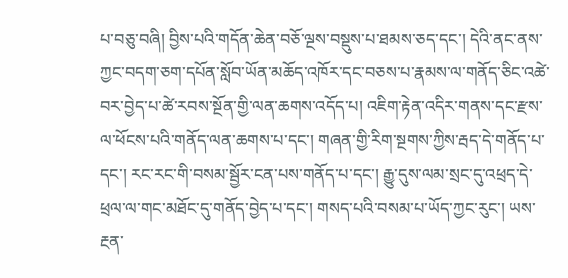པ་བཅུ་བཞི། བྱིས་པའི་གདོན་ཆེན་བཅོ་ལྔས་བསྡུས་པ་ཐམས་ཅད་དང་། དེའི་ནང་ནས་ཀྱང་བདག་ཅག་དཔོན་སློབ་ཡོན་མཆོད་འཁོར་དང་བཅས་པ་རྣམས་ལ་གནོད་ཅིང་འཚེ་བར་བྱེད་པ་ཚེ་རབས་སྔོན་གྱི་ལན་ཆགས་འདོད་པ། འཇིག་རྟེན་འདིར་གནས་དང་རྫས་ལ་ཕོངས་པའི་གནོད་ལན་ཆགས་པ་དང་། གཞན་གྱི་རིག་སྔགས་ཀྱིས་རྦད་དེ་གནོད་པ་དང་། རང་རང་གི་བསམ་སྦྱོར་ངན་པས་གནོད་པ་དང་། རྒྱུ་དུས་ལམ་སྲང་དུ་འཕྲད་དེ་ཕྲལ་ལ་གང་མཐོང་དུ་གནོད་བྱེད་པ་དང་། གསད་པའི་བསམ་པ་ཡོད་ཀྱང་རུང་། ཡས་རྔན་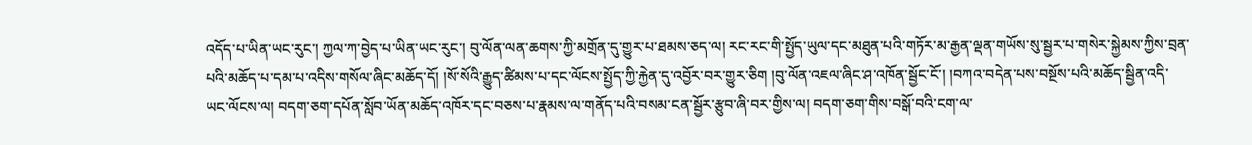འདོད་པ་ཡིན་ཡང་རུང་། ཀྱལ་ཀ་བྱེད་པ་ཡིན་ཡང་རུང་། བུ་ལོན་ལན་ཆགས་ཀྱི་མགྲོན་དུ་གྱུར་པ་ཐམས་ཅད་ལ། རང་རང་གི་སྤྱོད་ཡུལ་དང་མཐུན་པའི་གཏོར་མ་རྒྱན་ལྡན་གཡོས་སུ་སྦྱར་པ་གསེར་སྐྱེམས་ཀྱིས་བྲན་པའི་མཆོད་པ་དམ་པ་འདིས་གསོལ་ཞིང་མཆོད་དོ། །སོ་སོའི་རྒྱུད་ཚིམས་པ་དང་ལོངས་སྤྱོད་ཀྱི་རྐྱེན་དུ་འབྱོར་བར་གྱུར་ཅིག །བུ་ལོན་འཇལ་ཞིང་ཤ་འཁོན་སྦྱོང་ངོ་། །བཀའ་བདེན་པས་བསྔོས་པའི་མཆོད་སྦྱིན་འདི་ཡང་ལོངས་ལ། བདག་ཅག་དཔོན་སློབ་ཡོན་མཆོད་འཁོར་དང་བཅས་པ་རྣམས་ལ་གནོད་པའི་བསམ་ངན་སྦྱོར་རྩུབ་ཞི་བར་གྱིས་ལ། བདག་ཅག་གིས་བསྒོ་བའི་ངག་ལ་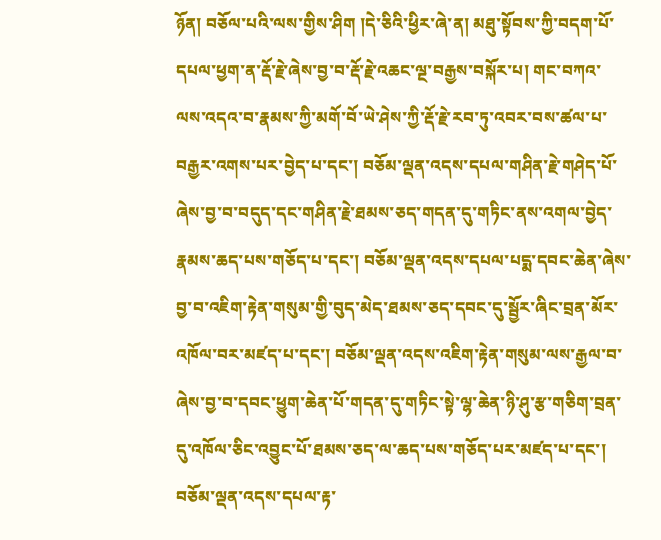ཉོན། བཅོལ་པའི་ལས་གྱིས་ཤིག །དེ་ཅིའི་ཕྱིར་ཞེ་ན། མཐུ་སྟོབས་ཀྱི་བདག་པོ་དཔལ་ཕྱག་ན་རྡོ་རྗེ་ཞེས་བྱ་བ་རྡོ་རྗེ་འཆང་ལྔ་བརྒྱས་བསྐོར་པ། གང་བཀའ་ལས་འདའ་བ་རྣམས་ཀྱི་མགོ་བོ་ཡེ་ཤེས་ཀྱི་རྡོ་རྗེ་རབ་ཏུ་འབར་བས་ཚལ་པ་བརྒྱར་འགས་པར་བྱེད་པ་དང་། བཅོམ་ལྡན་འདས་དཔལ་གཤིན་རྗེ་གཤེད་པོ་ཞེས་བྱ་བ་བདུད་དང་གཤིན་རྗེ་ཐམས་ཅད་གདན་དུ་གཏིང་ནས་འགལ་བྱེད་རྣམས་ཆད་པས་གཅོད་པ་དང་། བཅོམ་ལྡན་འདས་དཔལ་པདྨ་དབང་ཆེན་ཞེས་བྱ་བ་འཇིག་རྟེན་གསུམ་གྱི་བུད་མེད་ཐམས་ཅད་དབང་དུ་སྦྱོར་ཞིང་བྲན་མོར་འཁོལ་བར་མཛད་པ་དང་། བཅོམ་ལྡན་འདས་འཇིག་རྟེན་གསུམ་ལས་རྒྱལ་བ་ཞེས་བྱ་བ་དབང་ཕྱུག་ཆེན་པོ་གདན་དུ་གཏིང་སྟེ་ལྷ་ཆེན་ཉི་ཤུ་རྩ་གཅིག་བྲན་དུ་འཁོལ་ཅིང་འབྱུང་པོ་ཐམས་ཅད་ལ་ཆད་པས་གཅོད་པར་མཛད་པ་དང་། བཅོམ་ལྡན་འདས་དཔལ་རྟ་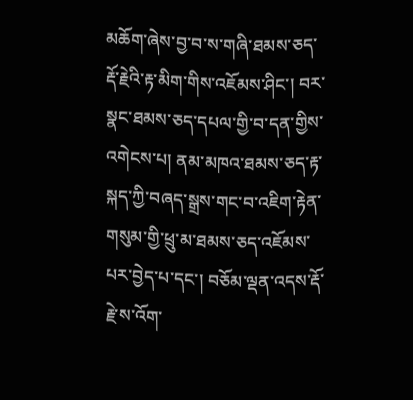མཆོག་ཞེས་བྱ་བ་ས་གཞི་ཐམས་ཅད་རྡོ་རྗེའི་རྟ་མིག་གིས་འཇོམས་ཤིང་། བར་སྣང་ཐམས་ཅད་དཔལ་གྱི་བ་དན་གྱིས་འགེངས་པ། ནམ་མཁའ་ཐམས་ཅད་རྟ་སྐད་ཀྱི་བཞད་སྒྲས་གང་བ་འཇིག་རྟེན་གསུམ་གྱི་ཕྲུ་མ་ཐམས་ཅད་འཇོམས་པར་བྱེད་པ་དང་། བཅོམ་ལྡན་འདས་རྡོ་རྗེ་ས་འོག་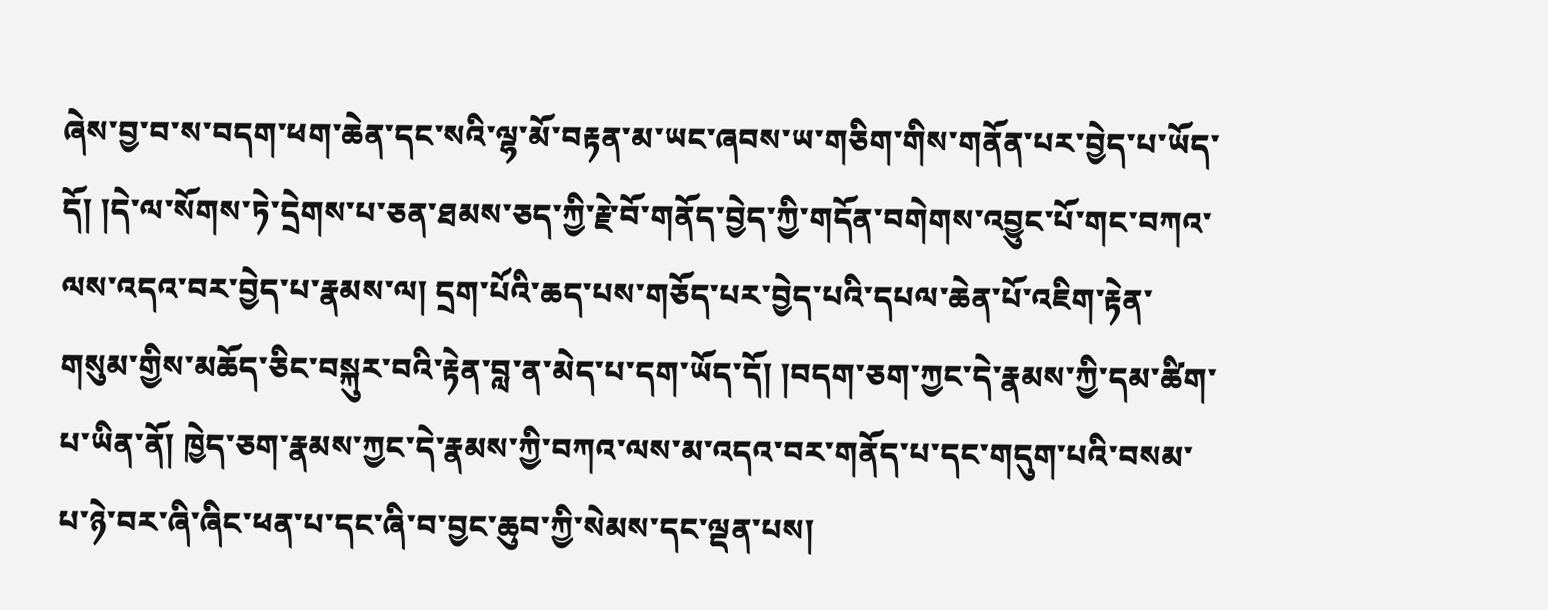ཞེས་བྱ་བ་ས་བདག་ཕག་ཆེན་དང་སའི་ལྷ་མོ་བརྟན་མ་ཡང་ཞབས་ཡ་གཅིག་གིས་གནོན་པར་བྱེད་པ་ཡོད་དོ། །དེ་ལ་སོགས་ཏེ་དྲེགས་པ་ཅན་ཐམས་ཅད་ཀྱི་རྗེ་བོ་གནོད་བྱེད་ཀྱི་གདོན་བགེགས་འབྱུང་པོ་གང་བཀའ་ལས་འདའ་བར་བྱེད་པ་རྣམས་ལ། དྲག་པོའི་ཆད་པས་གཅོད་པར་བྱེད་པའི་དཔལ་ཆེན་པོ་འཇིག་རྟེན་གསུམ་གྱིས་མཆོད་ཅིང་བསྐུར་བའི་རྟེན་བླ་ན་མེད་པ་དག་ཡོད་དོ། །བདག་ཅག་ཀྱང་དེ་རྣམས་ཀྱི་དམ་ཚིག་པ་ཡིན་ནོ། ཁྱེད་ཅག་རྣམས་ཀྱང་དེ་རྣམས་ཀྱི་བཀའ་ལས་མ་འདའ་བར་གནོད་པ་དང་གདུག་པའི་བསམ་པ་ཉེ་བར་ཞི་ཞིང་ཕན་པ་དང་ཞི་བ་བྱང་ཆུབ་ཀྱི་སེམས་དང་ལྡན་པས།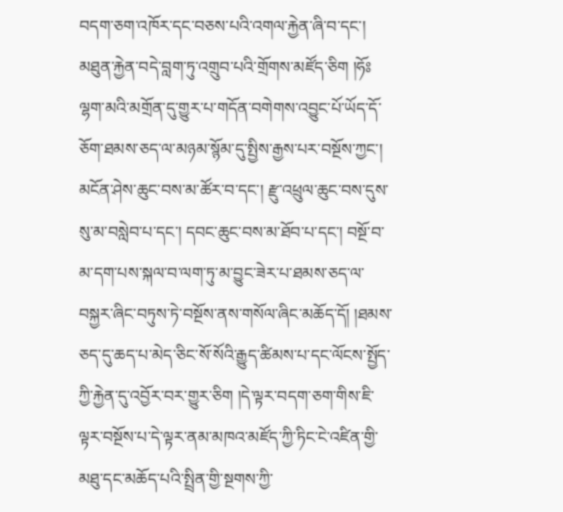བདག་ཅག་འཁོར་དང་བཅས་པའི་འགལ་རྐྱེན་ཞི་བ་དང་། མཐུན་རྐྱེན་བདེ་བླག་ཏུ་འགྲུབ་པའི་གྲོགས་མཛོད་ཅིག །ཧོཿ ལྷག་མའི་མགྲོན་དུ་གྱུར་པ་གདོན་བགེགས་འབྱུང་པོ་ཡོད་དོ་ཅོག་ཐམས་ཅད་ལ་མཉམ་སྙོམ་དུ་སྤྱིས་རྒྱས་པར་བསྔོས་ཀྱང་། མངོན་ཤེས་ཆུང་བས་མ་ཚོར་བ་དང་། རྫུ་འཕྲུལ་ཆུང་བས་དུས་སུ་མ་བསླེབ་པ་དང་། དབང་ཆུང་བས་མ་ཐོབ་པ་དང་། བསྔོ་བ་མ་དག་པས་སྐལ་བ་ལག་ཏུ་མ་བྱུང་ཟེར་པ་ཐམས་ཅད་ལ་བསྐྱར་ཞིང་བཏུས་ཏེ་བསྔོས་ནས་གསོལ་ཞིང་མཆོད་དོ། །ཐམས་ཅད་དུ་ཆད་པ་མེད་ཅིང་སོ་སོའི་རྒྱུད་ཚིམས་པ་དང་ལོངས་སྤྱོད་ཀྱི་རྐྱེན་དུ་འབྱོར་བར་གྱུར་ཅིག །དེ་ལྟར་བདག་ཅག་གིས་ཇི་ལྟར་བསྔོས་པ་དེ་ལྟར་ནམ་མཁའ་མཛོད་ཀྱི་ཏིང་ངེ་འཛིན་གྱི་མཐུ་དང་མཆོད་པའི་སྤྲིན་གྱི་སྔགས་ཀྱི་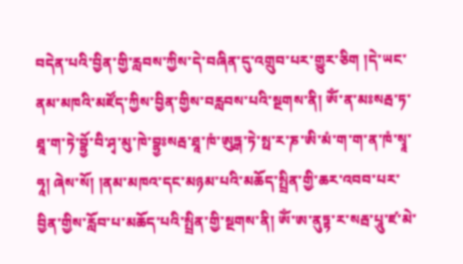བདེན་པའི་བྱིན་གྱི་རླབས་ཀྱིས་དེ་བཞིན་དུ་འགྲུབ་པར་གྱུར་ཅིག །དེ་ཡང་ནམ་མཁའི་མཛོད་ཀྱིས་བྱིན་གྱིས་བརླབས་པའི་སྔགས་ནི། ཨོཾ་ན་མཿསརྦ་ཏ་ཐཱ་ག་ཏེ་བྷྱོ་བི་ཤྭ་མུ་ཁེ་བྷྱཿསརྦ་ཐཱ་ཁཾ་ཨུཏྒ་ཏེ་སྥ་ར་ཎ་ཨི་མཾ་ག་ག་ན་ཁཾ་སྭཱ་ཧཱ། ཞེས་སོ། །ནམ་མཁའ་དང་མཉམ་པའི་མཆོད་སྤྲིན་གྱི་ཆར་འབབ་པར་བྱིན་གྱིས་རློབ་པ་མཆོད་པའི་སྤྲིན་གྱི་སྔགས་ནི། ཨོཾ་ཨ་ནུཏྟ་ར་སརྦ་པཱུ་ཛ་མེ་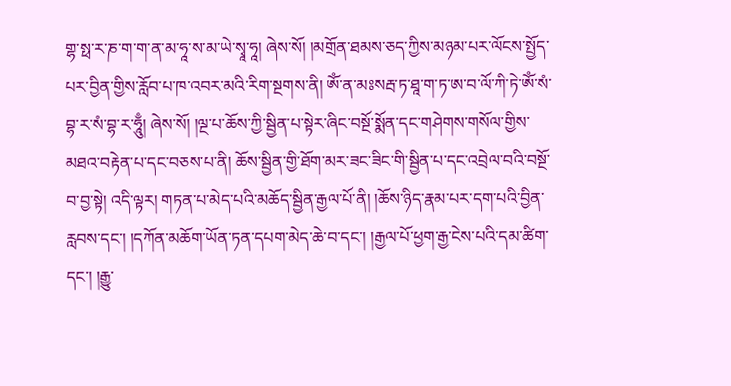གྷ་སྥ་ར་ཎ་ག་ག་ན་མ་ཧཱ་ས་མ་ཡེ་སྭཱ་ཧཱ། ཞེས་སོ། །མགྲོན་ཐམས་ཅད་ཀྱིས་མཉམ་པར་ལོངས་སྤྱོད་པར་བྱིན་གྱིས་རློབ་པ་ཁ་འབར་མའི་རིག་སྔགས་ནི། ཨོཾ་ན་མཿསརྦ་ཏ་ཐཱ་ག་ཏ་ཨ་བ་ལོ་ཀི་ཏེ་ཨོཾ་སཾ་བྷ་ར་སཾ་བྷ་ར་ཧཱུྃ། ཞེས་སོ། །ལྔ་པ་ཆོས་ཀྱི་སྦྱིན་པ་སྟེར་ཞིང་བསྔོ་སྨོན་དང་གཤེགས་གསོལ་གྱིས་མཐའ་བརྟེན་པ་དང་བཅས་པ་ནི། ཆོས་སྦྱིན་གྱི་ཐོག་མར་ཟང་ཟིང་གི་སྦྱིན་པ་དང་འབྲེལ་བའི་བསྔོ་བ་བྱ་སྟེ། འདི་ལྟར། གཏན་པ་མེད་པའི་མཆོད་སྦྱིན་རྒྱལ་པོ་ནི། །ཆོས་ཉིད་རྣམ་པར་དག་པའི་བྱིན་རླབས་དང་། །དཀོན་མཆོག་ཡོན་ཏན་དཔག་མེད་ཆེ་བ་དང་། །རྒྱལ་པོ་ཕྱག་རྒྱ་ངེས་པའི་དམ་ཚིག་དང་། །རྒྱུ་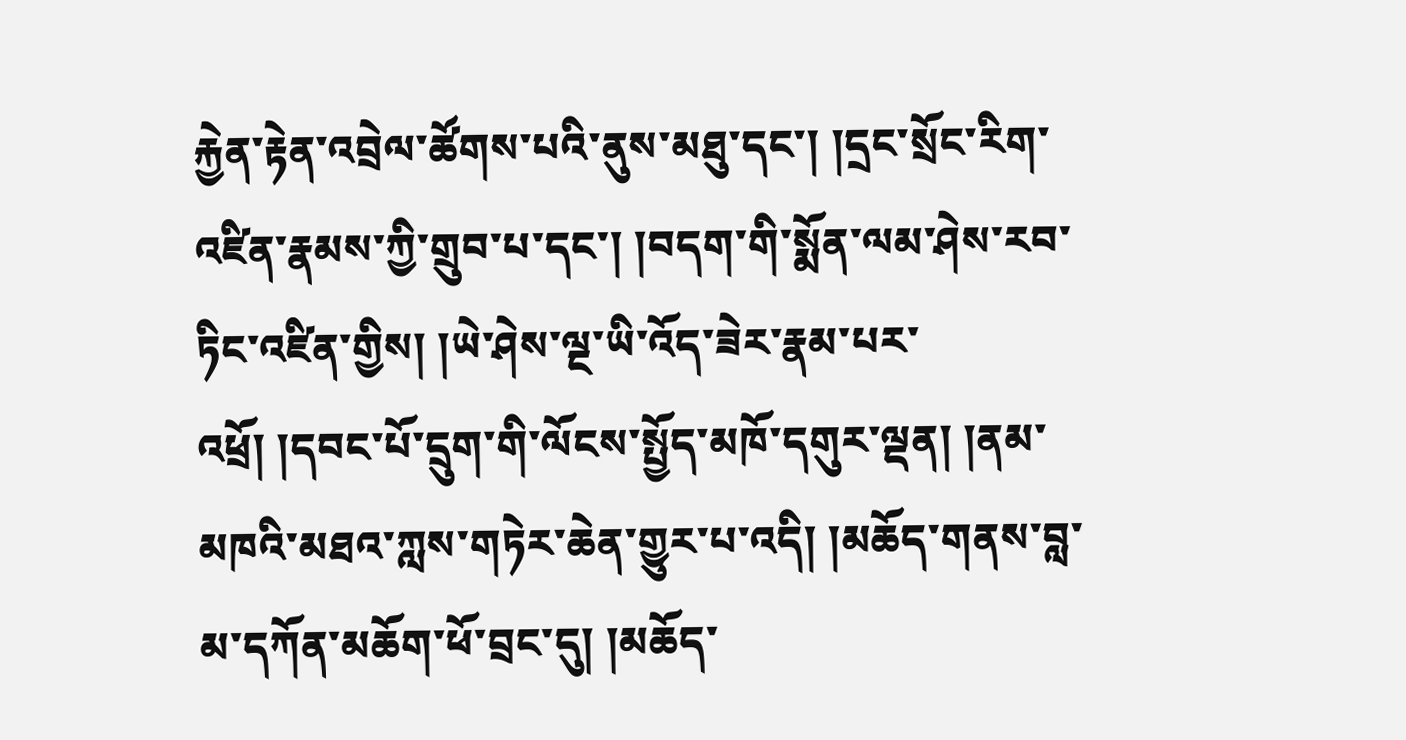རྐྱེན་རྟེན་འབྲེལ་ཚོགས་པའི་ནུས་མཐུ་དང་། །དྲང་སྲོང་རིག་འཛིན་རྣམས་ཀྱི་གྲུབ་པ་དང་། །བདག་གི་སྨོན་ལམ་ཤེས་རབ་ཏིང་འཛིན་གྱིས། །ཡེ་ཤེས་ལྔ་ཡི་འོད་ཟེར་རྣམ་པར་འཕྲོ། །དབང་པོ་དྲུག་གི་ལོངས་སྤྱོད་མཁོ་དགུར་ལྡན། །ནམ་མཁའི་མཐའ་ཀླས་གཏེར་ཆེན་གྱུར་པ་འདི། །མཆོད་གནས་བླ་མ་དཀོན་མཆོག་ཕོ་བྲང་དུ། །མཆོད་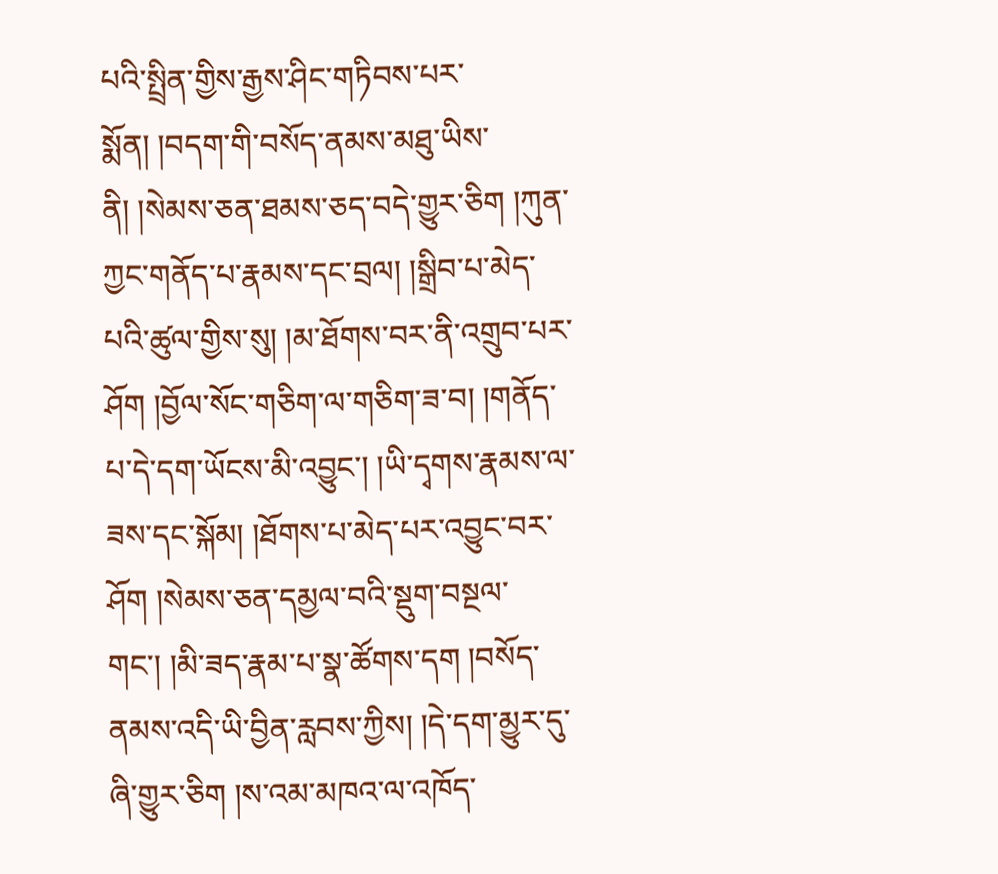པའི་སྤྲིན་གྱིས་རྒྱས་ཤིང་གཏིབས་པར་སྨོན། །བདག་གི་བསོད་ནམས་མཐུ་ཡིས་ནི། །སེམས་ཅན་ཐམས་ཅད་བདེ་གྱུར་ཅིག །ཀུན་ཀྱང་གནོད་པ་རྣམས་དང་བྲལ། །སྒྲིབ་པ་མེད་པའི་ཚུལ་གྱིས་སུ། །མ་ཐོགས་བར་ནི་འགྲུབ་པར་ཤོག །བྱོལ་སོང་གཅིག་ལ་གཅིག་ཟ་བ། །གནོད་པ་དེ་དག་ཡོངས་མི་འབྱུང་། །ཡི་དྭགས་རྣམས་ལ་ཟས་དང་སྐོམ། །ཐོགས་པ་མེད་པར་འབྱུང་བར་ཤོག །སེམས་ཅན་དམྱལ་བའི་སྡུག་བསྔལ་གང་། །མི་ཟད་རྣམ་པ་སྣ་ཚོགས་དག །བསོད་ནམས་འདི་ཡི་བྱིན་རླབས་ཀྱིས། །དེ་དག་མྱུར་དུ་ཞི་གྱུར་ཅིག །ས་འམ་མཁའ་ལ་འཁོད་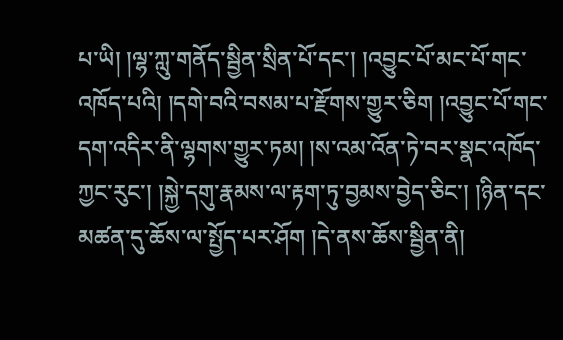པ་ཡི། །ལྷ་ཀླུ་གནོད་སྦྱིན་སྲིན་པོ་དང་། །འབྱུང་པོ་མང་པོ་གང་འཁོད་པའི། །དགེ་བའི་བསམ་པ་རྫོགས་གྱུར་ཅིག །འབྱུང་པོ་གང་དག་འདིར་ནི་ལྷགས་གྱུར་ཏམ། །ས་འམ་འོན་ཏེ་བར་སྣང་འཁོད་ཀྱང་རུང་། །སྐྱེ་དགུ་རྣམས་ལ་རྟག་ཏུ་བྱམས་བྱེད་ཅིང་། །ཉིན་དང་མཚན་དུ་ཆོས་ལ་སྤྱོད་པར་ཤོག །དེ་ནས་ཆོས་སྦྱིན་ནི།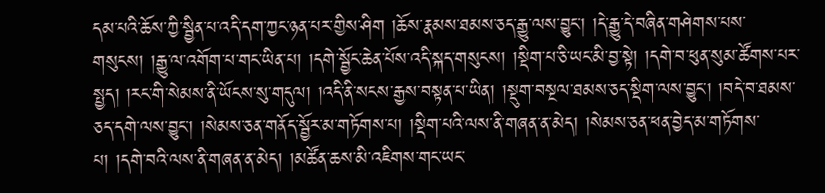དམ་པའི་ཆོས་ཀྱི་སྦྱིན་པ་འདི་དག་ཀྱང་ཉན་པར་གྱིས་ཤིག །ཆོས་རྣམས་ཐམས་ཅད་རྒྱུ་ལས་བྱུང་། །དེ་རྒྱུ་དེ་བཞིན་གཤེགས་པས་གསུངས། །རྒྱུ་ལ་འགོག་པ་གང་ཡིན་པ། །དགེ་སྦྱོང་ཆེན་པོས་འདི་སྐད་གསུངས། །སྡིག་པ་ཅི་ཡང་མི་བྱ་སྟེ། །དགེ་བ་ཕུན་སུམ་ཚོགས་པར་སྤྱད། །རང་གི་སེམས་ནི་ཡོངས་སུ་གདུལ། །འདི་ནི་སངས་རྒྱས་བསྟན་པ་ཡིན། །སྡུག་བསྔལ་ཐམས་ཅད་སྡིག་ལས་བྱུང་། །བདེ་བ་ཐམས་ཅད་དགེ་ལས་བྱུང་། །སེམས་ཅན་གནོད་སྦྱོར་མ་གཏོགས་པ། །སྡིག་པའི་ལས་ནི་གཞན་ན་མེད། །སེམས་ཅན་ཕན་བྱེད་མ་གཏོགས་པ། །དགེ་བའི་ལས་ནི་གཞན་ན་མེད། །མཚོན་ཆས་མི་འཇིགས་གང་ཡང་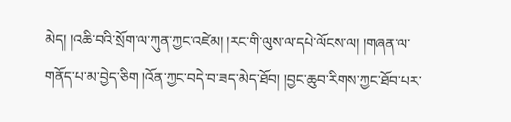མེད། །འཆི་བའི་སྲོག་ལ་ཀུན་ཀྱང་འཛེམ། །རང་གི་ལུས་ལ་དཔེ་ལོངས་ལ། །གཞན་ལ་གནོད་པ་མ་བྱེད་ཅིག །འོན་ཀྱང་བདེ་བ་ཟད་མེད་ཐོབ། །བྱང་ཆུབ་རིགས་ཀྱང་ཐོབ་པར་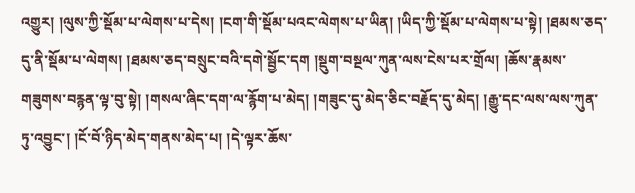འགྱུར། །ལུས་ཀྱི་སྡོམ་པ་ལེགས་པ་དེས། །ངག་གི་སྡོམ་པའང་ལེགས་པ་ཡིན། །ཡིད་ཀྱི་སྡོམ་པ་ལེགས་པ་སྟེ། །ཐམས་ཅད་དུ་ནི་སྡོམ་པ་ལེགས། །ཐམས་ཅད་བསྲུང་བའི་དགེ་སྦྱོང་དག །སྡུག་བསྔལ་ཀུན་ལས་ངེས་པར་གྲོལ། །ཆོས་རྣམས་གཟུགས་བརྙན་ལྟ་བུ་སྟེ། །གསལ་ཞིང་དག་ལ་རྙོག་པ་མེད། །གཟུང་དུ་མེད་ཅིང་བརྗོད་དུ་མེད། །རྒྱུ་དང་ལས་ལས་ཀུན་ཏུ་འབྱུང་། །ངོ་བོ་ཉིད་མེད་གནས་མེད་པ། །དེ་ལྟར་ཆོས་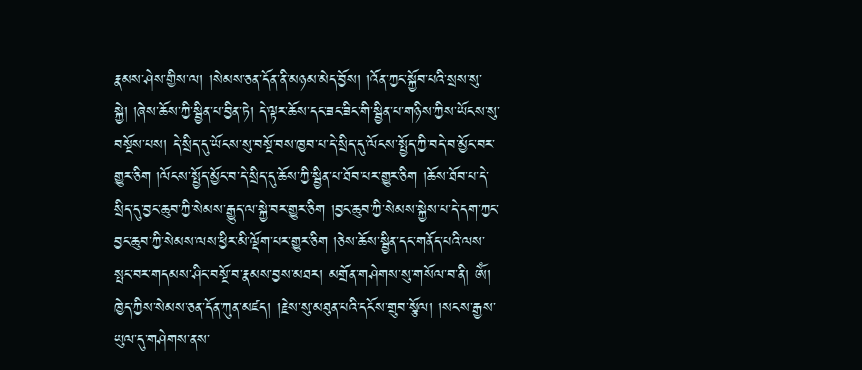རྣམས་ཤེས་གྱིས་ལ། །སེམས་ཅན་དོན་ནི་མཉམ་མེད་བྱོས། །འོན་ཀྱང་སྐྱོབ་པའི་སྲས་སུ་སྐྱེ། །ཞེས་ཆོས་ཀྱི་སྦྱིན་པ་བྱིན་ཏེ། དེ་ལྟར་ཆོས་དང་ཟང་ཟིང་གི་སྦྱིན་པ་གཉིས་ཀྱིས་ཡོངས་སུ་བསྔོས་པས། དེ་སྲིད་དུ་ཡོངས་སུ་བསྔོ་བས་ཁྱབ་པ་དེ་སྲིད་དུ་ལོངས་སྤྱོད་ཀྱི་བདེ་བ་མྱོང་བར་གྱུར་ཅིག །ལོངས་སྤྱོད་མྱོང་བ་དེ་སྲིད་དུ་ཆོས་ཀྱི་སྦྱིན་པ་ཐོབ་པར་གྱུར་ཅིག །ཆོས་ཐོབ་པ་དེ་སྲིད་དུ་བྱང་ཆུབ་ཀྱི་སེམས་རྒྱུད་ལ་སྐྱེ་བར་གྱུར་ཅིག །བྱང་ཆུབ་ཀྱི་སེམས་སྐྱེས་པ་དེ་དག་ཀྱང་བྱང་ཆུབ་ཀྱི་སེམས་ལས་ཕྱིར་མི་ལྡོག་པར་གྱུར་ཅིག །ཅེས་ཆོས་སྦྱིན་དང་གནོད་པའི་ལས་སྤང་བར་གདམས་ཤིང་བསྔོ་བ་རྣམས་བྱས་མཐར། མགྲོན་གཤེགས་སུ་གསོལ་བ་ནི། ཨོཾ། ཁྱེད་ཀྱིས་སེམས་ཅན་དོན་ཀུན་མཛད། །རྗེས་སུ་མཐུན་པའི་དངོས་གྲུབ་སྩོལ། །སངས་རྒྱས་ཡུལ་དུ་གཤེགས་ནས་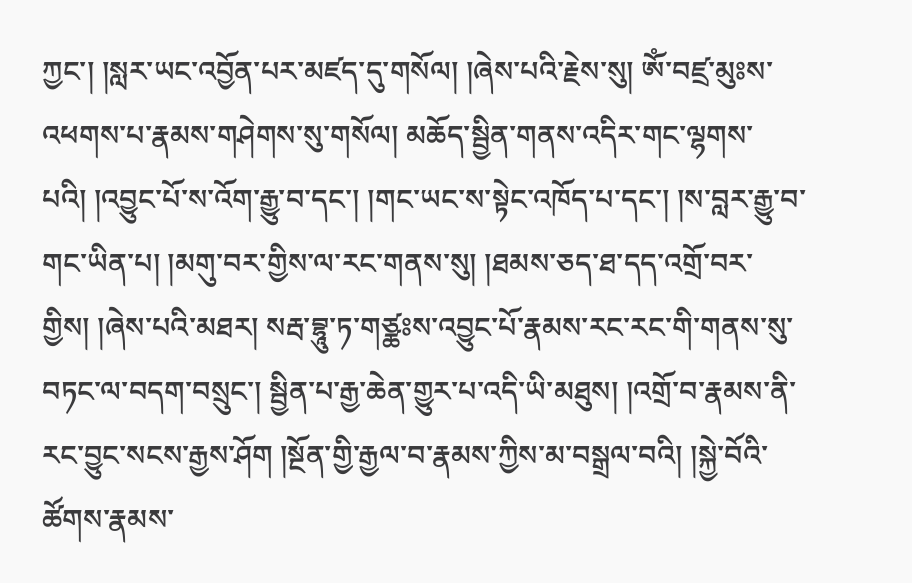ཀྱང་། །སླར་ཡང་འབྱོན་པར་མཛད་དུ་གསོལ། །ཞེས་པའི་རྗེས་སུ། ཨོཾ་བཛྲ་མུཿས་འཕགས་པ་རྣམས་གཤེགས་སུ་གསོལ། མཆོད་སྦྱིན་གནས་འདིར་གང་ལྷགས་པའི། །འབྱུང་པོ་ས་འོག་རྒྱུ་བ་དང་། །གང་ཡང་ས་སྟེང་འཁོད་པ་དང་། །ས་བླར་རྒྱུ་བ་གང་ཡིན་པ། །མགུ་བར་གྱིས་ལ་རང་གནས་སུ། །ཐམས་ཅད་ཐ་དད་འགྲོ་བར་གྱིས། །ཞེས་པའི་མཐར། སརྦ་བྷཱུ་ཏ་གཙྪཿས་འབྱུང་པོ་རྣམས་རང་རང་གི་གནས་སུ་བཏང་ལ་བདག་བསྲུང་། སྦྱིན་པ་རྒྱ་ཆེན་གྱུར་པ་འདི་ཡི་མཐུས། །འགྲོ་བ་རྣམས་ནི་རང་བྱུང་སངས་རྒྱས་ཤོག །སྔོན་གྱི་རྒྱལ་བ་རྣམས་ཀྱིས་མ་བསྒྲལ་བའི། །སྐྱེ་བོའི་ཚོགས་རྣམས་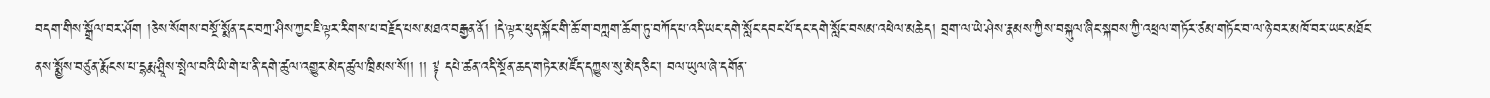བདག་གིས་སྒྲོལ་བར་ཤོག །ཅེས་སོགས་བསྔོ་སྨོན་དང་བཀྲ་ཤིས་ཀྱང་ཇི་ལྟར་རིགས་པ་བརྗོད་པས་མཐའ་བརྒྱན་ནོ། །དེ་ལྟར་ཕུད་སྐོང་གི་ཆོ་ག་བཀླག་ཆོག་ཏུ་བཀོད་པ་འདི་ཡང་དགེ་སློང་དབང་པོ་དང་དགེ་སློང་བསམ་འཕེལ་མཆེད། བྲག་ལ་ཡེ་ཤེས་རྣམས་ཀྱིས་བསྐུལ་ཞིང་སྐབས་ཀྱི་འཕྲལ་གཏོར་ཙམ་གཏོང་བ་ལ་ཉེ་བར་མཁོ་བར་ཡང་མཐོང་ནས་སྨྱོས་བཙུན་རྨོངས་པ་དྷརྨ་ཤྲཱིས་སྤེལ་བའི་ཡི་གེ་པ་ནི་དགེ་ཚུལ་འགྱུར་མེད་ཚུལ་ཁྲིམས་སོ།། །། ༈ དཔེ་ཚན་འདི་སྔོན་ཆད་གཏེར་མཛོད་དཀྱུས་སུ་མེད་ཅིང་། བལ་ཡུལ་ཞེ་དགོན་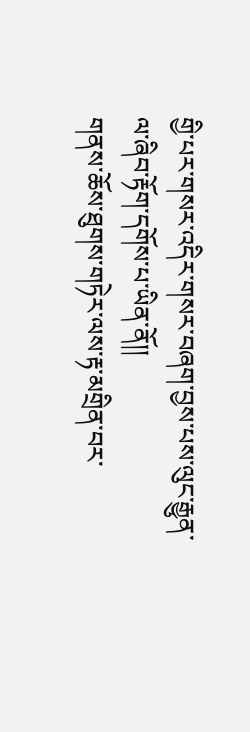གྱི་པར་གསར་འདིར་གསར་བཞག་བྱས་པས་ལུང་རྒྱུན་ལ་ཞིབ་རྟོག་དགོས་པ་ཡིན་ནོ།།
གནས་ཆོས་ཐུགས་གཏེར་ལས་རྟ་མགྲིན་བར་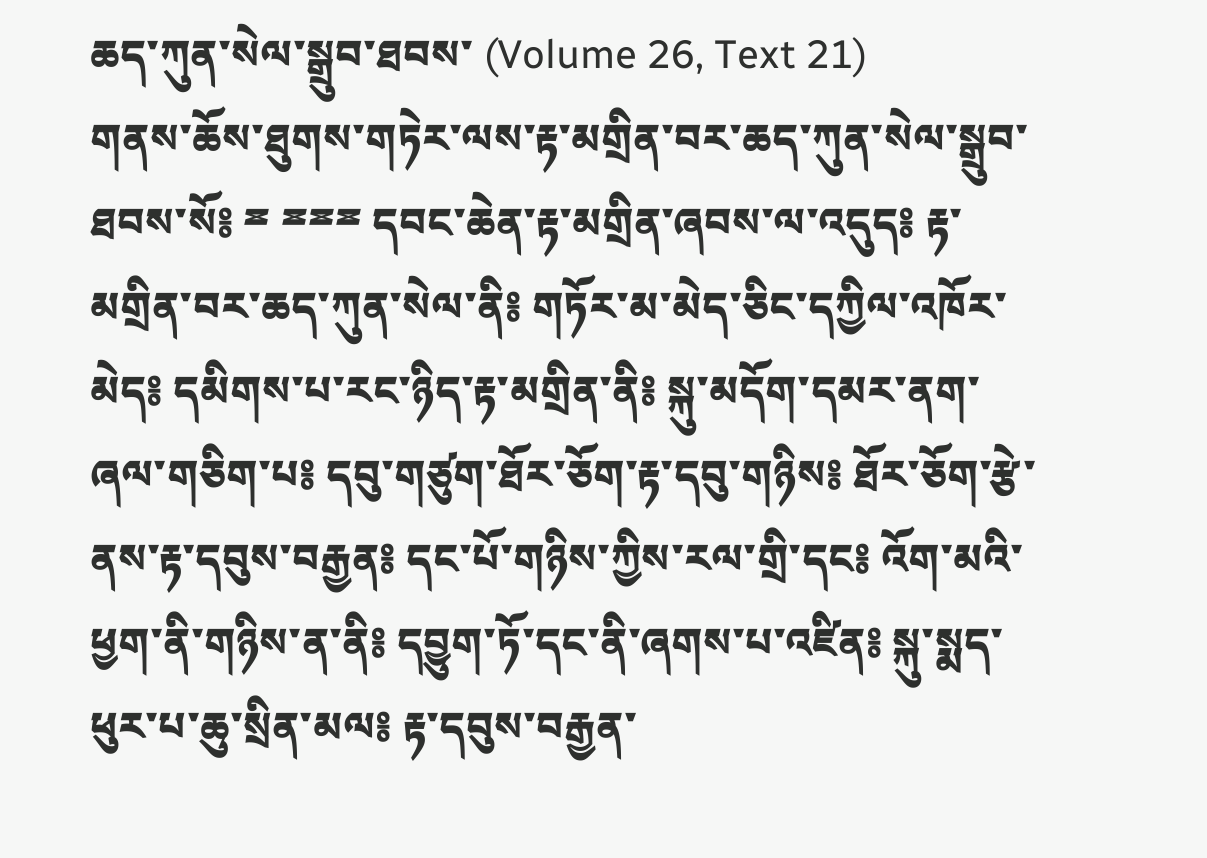ཆད་ཀུན་སེལ་སྒྲུབ་ཐབས་ (Volume 26, Text 21)
གནས་ཆོས་ཐུགས་གཏེར་ལས་རྟ་མགྲིན་བར་ཆད་ཀུན་སེལ་སྒྲུབ་ཐབས་སོ༔ ྈ ྈྈྈ དབང་ཆེན་རྟ་མགྲིན་ཞབས་ལ་འདུད༔ རྟ་མགྲིན་བར་ཆད་ཀུན་སེལ་ནི༔ གཏོར་མ་མེད་ཅིང་དཀྱིལ་འཁོར་མེད༔ དམིགས་པ་རང་ཉིད་རྟ་མགྲིན་ནི༔ སྐུ་མདོག་དམར་ནག་ཞལ་གཅིག་པ༔ དབུ་གཙུག་ཐོར་ཅོག་རྟ་དབུ་གཉིས༔ ཐོར་ཅོག་རྩེ་ནས་རྟ་དབུས་བརྒྱན༔ དང་པོ་གཉིས་ཀྱིས་རལ་གྲི་དང༔ འོག་མའི་ཕྱག་ནི་གཉིས་ན་ནི༔ དབྱུག་ཏོ་དང་ནི་ཞགས་པ་འཛིན༔ སྐུ་སྨད་ཕུར་པ་ཆུ་སྲིན་མལ༔ རྟ་དབུས་བརྒྱན་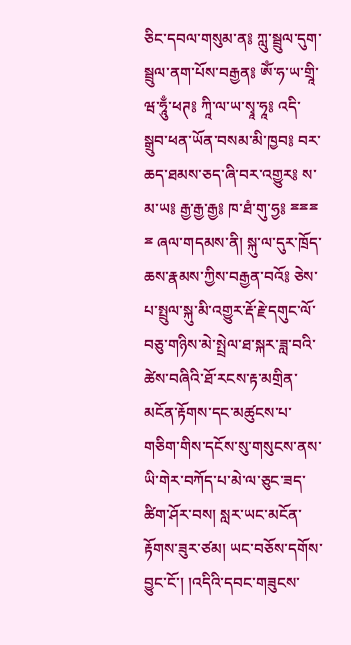ཅིང་དབལ་གསུམ་ན༔ ཀླུ་སྦྲུལ་དུག་སྦྲུལ་ནག་པོས་བརྒྱན༔ ཨོཾ་ཧ་ཡ་གྲཱི་ཝ་ཧཱུྃ་ཕཊ༔ ཀཱི་ལ་ཡ་སྭཱ་ཧཱ༔ འདི་སྒྲུབ་ཕན་ཡོན་བསམ་མི་ཁྱབ༔ བར་ཆད་ཐམས་ཅད་ཞི་བར་འགྱུར༔ ས་མ་ཡ༔ རྒྱ་རྒྱ་རྒྱ༔ ཁ་ཐཾ་གུ་ཧྱ༔ ྈྈྈ ྈ ཞལ་གདམས་ནི། སྐུ་ལ་དུར་ཁྲོད་ཆས་རྣམས་ཀྱིས་བརྒྱན་བའོ༔ ཅེས་པ་སྤྲུལ་སྐུ་མི་འགྱུར་རྡོ་རྗེ་དགུང་ལོ་བཅུ་གཉིས་མེ་སྤྲེལ་ཐ་སྐར་ཟླ་བའི་ཚེས་བཞིའི་ཐོ་རངས་རྟ་མགྲིན་མངོན་རྟོགས་དང་མཚུངས་པ་གཅིག་གིས་དངོས་སུ་གསུངས་ནས་ཡི་གེར་བཀོད་པ་མེ་ལ་ཅུང་ཟད་ཚིག་ཤོར་བས། སླར་ཡང་མངོན་རྟོགས་ཟུར་ཙམ། ཡང་བཅོས་དགོས་བྱུང་ངོ་། །འདིའི་དབང་གཟུངས་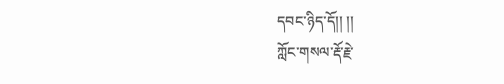དབང་ཉིད་དོ།། །།
ཀློང་གསལ་རྡོ་རྗེ་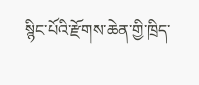སྙིང་པོའི་རྫོགས་ཆེན་གྱི་ཁྲིད་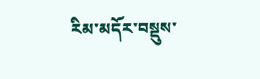རིམ་མདོར་བསྡུས་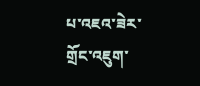པ་འཇའ་ཟེར་གྲོང་འཇུག་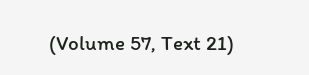(Volume 57, Text 21)